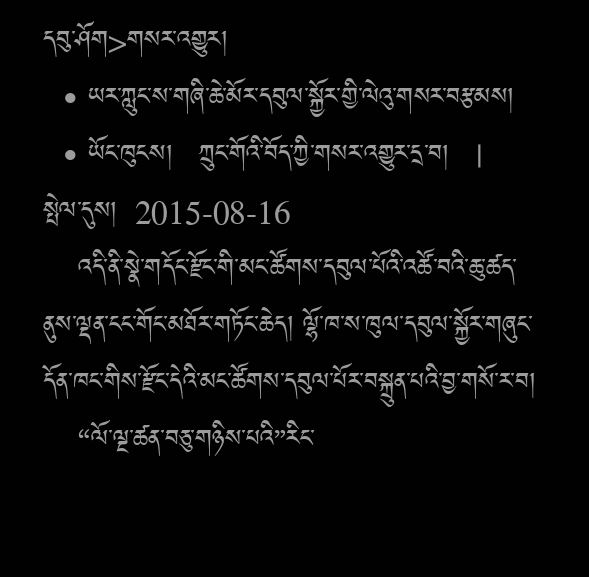དབུ་ཤོག>གསར་འགྱུར།
  • ཡར་ཀླུང་ས་གཞི་ཆེ་མོར་དབུལ་སྐྱོར་གྱི་ལེའུ་གསར་བརྩམས།
  • ཡོང་ཁུངས།   ཀྲུང་གོའི་བོད་ཀྱི་གསར་འགྱུར་དྲ་བ།   |     སྤེལ་དུས།  2015-08-16
    འདི་ནི་སྣེ་གདོང་རྫོང་གི་མང་ཚོགས་དབུལ་པོའི་འཚོ་བའི་ཆུ་ཚད་ནུས་ལྡན་ངང་གོང་མཐོར་གཏོང་ཆེད། ལྷོ་ཁ་ས་ཁུལ་དབུལ་སྐྱོར་གཞུང་དོན་ཁང་གིས་རྫོང་དེའི་མང་ཚོགས་དབུལ་པོར་བསྐྲུན་པའི་བྱ་གསོ་ར་བ།
    “ལོ་ལྔ་ཚན་བཅུ་གཉིས་པའི”རིང་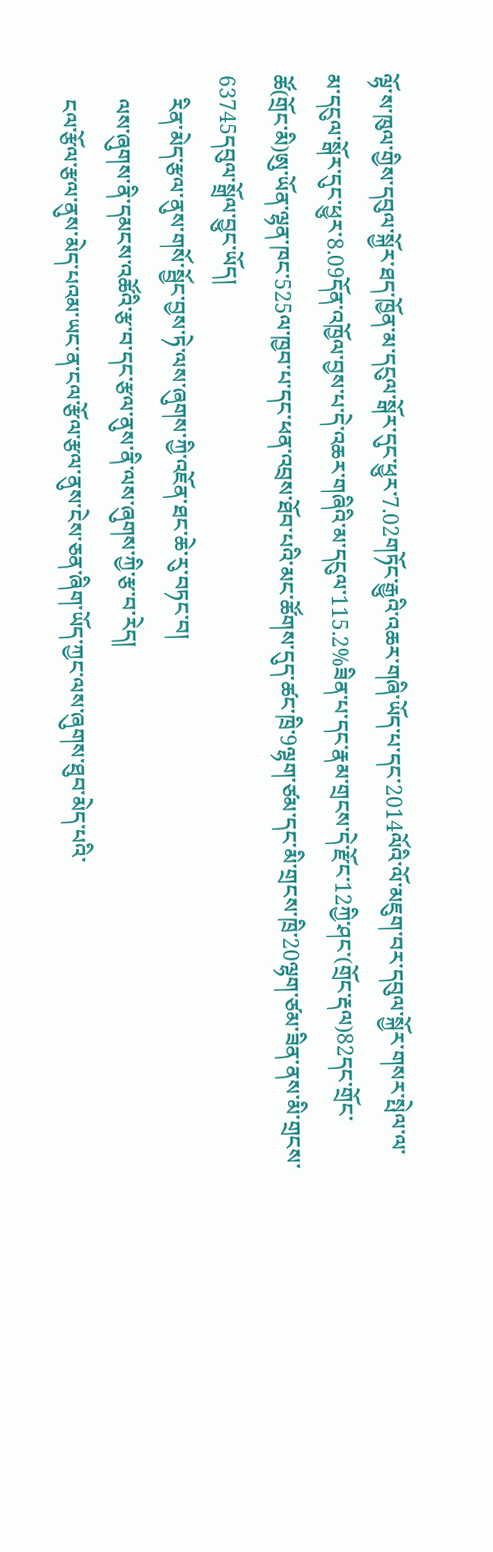ལྷོ་ས་ཁུལ་གྱིས་དབུལ་སྐྱོར་ཐད་ཁྱོན་མ་དངུལ་སྒོར་དུང་ཕྱུར་7.02གཏོང་རྒྱུའི་འཆར་གཞི་ཡོད་པ་དང་2014ལོའི་ལོ་མཇུག་བར་དབུལ་སྐྱོར་གསར་སྤེལ་ལ་མ་དངུལ་སྒོར་དུང་ཕྱུར་8.09དོན་འཁྱོལ་བྱས་པ་དེ་འཆར་གཞིའི་མ་དངུལ་115.2%ཟིན་པ་དང་རྣམ་གྲངས་དེ་རྫོང་12ཀྱི་ཤང་(གྲོང་རྡལ)82དང་གྲོང་ཚོ(གྲོང་མི)ཨུ་ཡོན་ལྷན་ཁང་525ལ་ཁྱབ་པ་དང་ཕན་འབྲས་ཐོབ་པའི་མང་ཚོགས་དུད་ཚང་ཁྲི་9ལྷག་ཙམ་དང་མི་གྲངས་ཁྲི་20ལྷག་ཙམ་ཟིན་ནས་མི་གྲངས་63745དབུལ་སྒྲོལ་བྱུང་ཡོད།
    རིན་མེད་རྩལ་ནུས་གསོ་སྦྱོང་བྱས་ཏེ་ལས་ཞུགས་ཀྱི་འཇོན་ཐང་ཆེ་རུ་བཏང་བ།
    ལས་ཞུགས་ནི་དམངས་འཚོའི་རྩ་བ་དང་རྩལ་ནུས་ནི་ལས་ཞུགས་ཀྱི་རྩ་བ་རེད།
    ངལ་རྩོལ་རྩལ་ནུས་མེད་པའམ་ཡང་ན་ངལ་རྩོལ་རྩལ་ནུས་ངེས་ཅན་ཞིག་ཡོད་ཀྱང་ལས་ཞུགས་ཐུབ་མེད་པའི་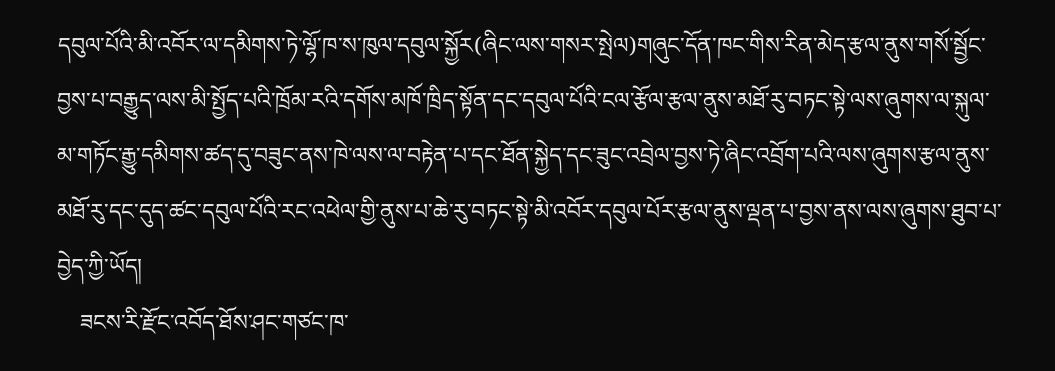དབུལ་པོའི་མི་འབོར་ལ་དམིགས་ཏེ་ལྷོ་ཁ་ས་ཁུལ་དབུལ་སྐྱོར(ཞིང་ལས་གསར་སྤེལ)གཞུང་དོན་ཁང་གིས་རིན་མེད་རྩལ་ནུས་གསོ་སྦྱོང་བྱས་པ་བརྒྱུད་ལས་མི་སྤྱོད་པའི་ཁྲོམ་རའི་དགོས་མཁོ་ཁྲིད་སྟོན་དང་དབུལ་པོའི་ངལ་རྩོལ་རྩལ་ནུས་མཐོ་རུ་བཏང་སྟེ་ལས་ཞུགས་ལ་སྐུལ་མ་གཏོང་རྒྱུ་དམིགས་ཚད་དུ་བཟུང་ནས་ཁེ་ལས་ལ་བརྟེན་པ་དང་ཐོན་སྐྱེད་དང་ཟུང་འབྲེལ་བྱས་ཏེ་ཞིང་འབྲོག་པའི་ལས་ཞུགས་རྩལ་ནུས་མཐོ་རུ་དང་དུད་ཚང་དབུལ་པོའི་རང་འཕེལ་གྱི་ནུས་པ་ཆེ་རུ་བཏང་སྟེ་མི་འབོར་དབུལ་པོར་རྩལ་ནུས་ལྡན་པ་བྱས་ནས་ལས་ཞུགས་ཐུབ་པ་བྱེད་ཀྱི་ཡོད།
    ཟངས་རི་རྫོང་འབོད་ཐོས་ཤང་གཙང་ཁ་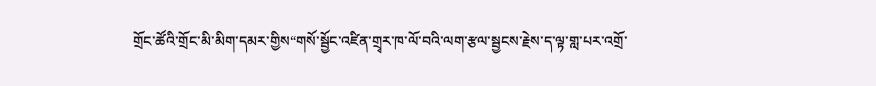གྲོང་ཚོའི་གྲོང་མི་མིག་དམར་གྱིས“གསོ་སྦྱོང་འཛིན་གྲྭར་ཁ་ལོ་བའི་ལག་རྩལ་སྦྱངས་རྗེས་ད་ལྟ་གླ་པར་འགྲོ་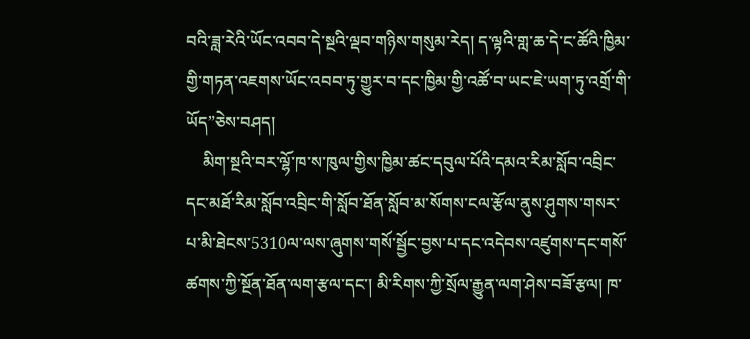བའི་ཟླ་རེའི་ཡོང་འབབ་དེ་སྔའི་ལྡབ་གཉིས་གསུམ་རེད། ད་ལྟའི་གླ་ཆ་དེ་ང་ཚོའི་ཁྱིམ་གྱི་གཏན་འཇགས་ཡོང་འབབ་ཏུ་གྱུར་བ་དང་ཁྱིམ་གྱི་འཚོ་བ་ཡང་ཇེ་ཡག་ཏུ་འགྲོ་གི་ཡོད”ཅེས་བཤད།
    མིག་སྔའི་བར་ལྷོ་ཁ་ས་ཁུལ་གྱིས་ཁྱིམ་ཚང་དབུལ་པོའི་དམའ་རིམ་སློབ་འབྲིང་དང་མཐོ་རིམ་སློབ་འབྲིང་གི་སློབ་ཐོན་སློབ་མ་སོགས་ངལ་རྩོལ་ནུས་ཤུགས་གསར་པ་མི་ཐེངས་5310ལ་ལས་ཞུགས་གསོ་སྦྱོང་བྱས་པ་དང་འདེབས་འཛུགས་དང་གསོ་ཚགས་ཀྱི་སྔོན་ཐོན་ལག་རྩལ་དང་། མི་རིགས་ཀྱི་སྲོལ་རྒྱུན་ལག་ཤེས་བཟོ་རྩལ། ཁ་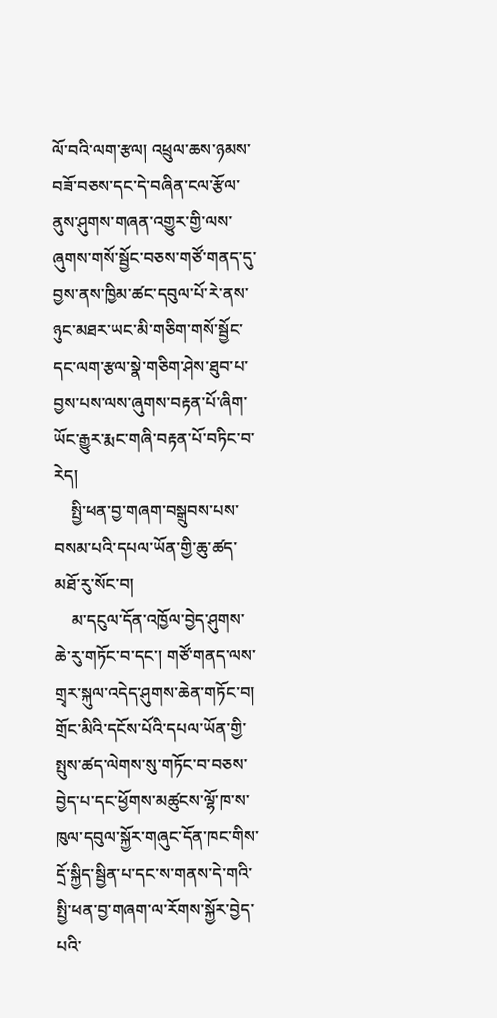ལོ་བའི་ལག་རྩལ། འཕྲུལ་ཆས་ཉམས་བཟོ་བཅས་དང་དེ་བཞིན་ངལ་རྩོལ་ནུས་ཤུགས་གཞན་འགྱུར་གྱི་ལས་ཞུགས་གསོ་སྦྱོང་བཅས་གཙོ་གནད་དུ་བྱས་ནས་ཁྱིམ་ཚང་དབུལ་པོ་རེ་ནས་ཉུང་མཐར་ཡང་མི་གཅིག་གསོ་སྦྱོང་དང་ལག་རྩལ་སྣེ་གཅིག་ཤེས་ཐུབ་པ་བྱས་པས་ལས་ཞུགས་བརྟན་པོ་ཞིག་ཡོང་རྒྱུར་རྨང་གཞི་བརྟན་པོ་བཏིང་བ་རེད།
    སྤྱི་ཕན་བྱ་གཞག་བསྒྲུབས་པས་བསམ་པའི་དཔལ་ཡོན་གྱི་ཆུ་ཚད་མཐོ་རུ་སོང་བ།
    མ་དངུལ་དོན་འཁྱོལ་བྱེད་ཤུགས་ཆེ་རུ་གཏོང་བ་དང་། གཙོ་གནད་ལས་གྲྭར་སྐུལ་འདེད་ཤུགས་ཆེན་གཏོང་བ། གྲོང་མིའི་དངོས་པོའི་དཔལ་ཡོན་གྱི་སྤུས་ཚད་ལེགས་སུ་གཏོང་བ་བཅས་བྱེད་པ་དང་ཕྱོགས་མཚུངས་ལྷོ་ཁ་ས་ཁུལ་དབུལ་སྐྱོར་གཞུང་དོན་ཁང་གིས་དྲོ་སྐྱིད་སྦྱིན་པ་དང་ས་གནས་དེ་གའི་སྤྱི་ཕན་བྱ་གཞག་ལ་རོགས་སྐྱོར་བྱེད་པའི་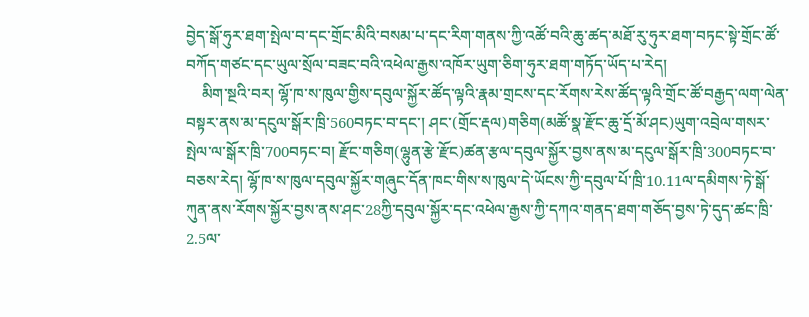བྱེད་སྒོ་ཧུར་ཐག་སྤེལ་བ་དང་གྲོང་མིའི་བསམ་པ་དང་རིག་གནས་ཀྱི་འཚོ་བའི་ཆུ་ཚད་མཐོ་རུ་ཧུར་ཐག་བཏང་སྟེ་གྲོང་ཚོ་བཀོད་གཙང་དང་ཡུལ་སྲོལ་བཟང་བའི་འཕེལ་རྒྱས་འཁོར་ཡུག་ཅིག་ཧུར་ཐག་གཏོད་ཡོད་པ་རེད།
    མིག་སྔའི་བར། ལྷོ་ཁ་ས་ཁུལ་གྱིས་དབུལ་སྐྱོར་ཚོད་ལྟའི་རྣམ་གྲངས་དང་རོགས་རེས་ཚོད་ལྟའི་གྲོང་ཚོ་བརྒྱད་ལག་ལེན་བསྟར་ནས་མ་དངུལ་སྒོར་ཁྲི་560བཏང་བ་དང་། ཤང་(གྲོང་རྡལ)གཅིག(མཚོ་སྣ་རྫོང་ཆུ་དྲོ་མོ་ཤང)ཡུག་འབྲེལ་གསར་སྤེལ་ལ་སྒོར་ཁྲི་700བཏང་བ། རྫོང་གཅིག(ལྷུན་རྩེ་རྫོང)ཚན་རྩལ་དབུལ་སྐྱོར་བྱས་ནས་མ་དངུལ་སྒོར་ཁྲི་300བཏང་བ་བཅས་རེད། ལྷོ་ཁ་ས་ཁུལ་དབུལ་སྐྱོར་གཞུང་དོན་ཁང་གིས་ས་ཁུལ་དེ་ཡོངས་ཀྱི་དབུལ་པོ་ཁྲི་10.11ལ་དམིགས་ཏེ་སྒོ་ཀུན་ནས་རོགས་སྐྱོར་བྱས་ནས་ཤང་28ཀྱི་དབུལ་སྐྱོར་དང་འཕེལ་རྒྱས་ཀྱི་དཀའ་གནད་ཐག་གཅོད་བྱས་ཏེ་དུད་ཚང་ཁྲི་2.5ལ་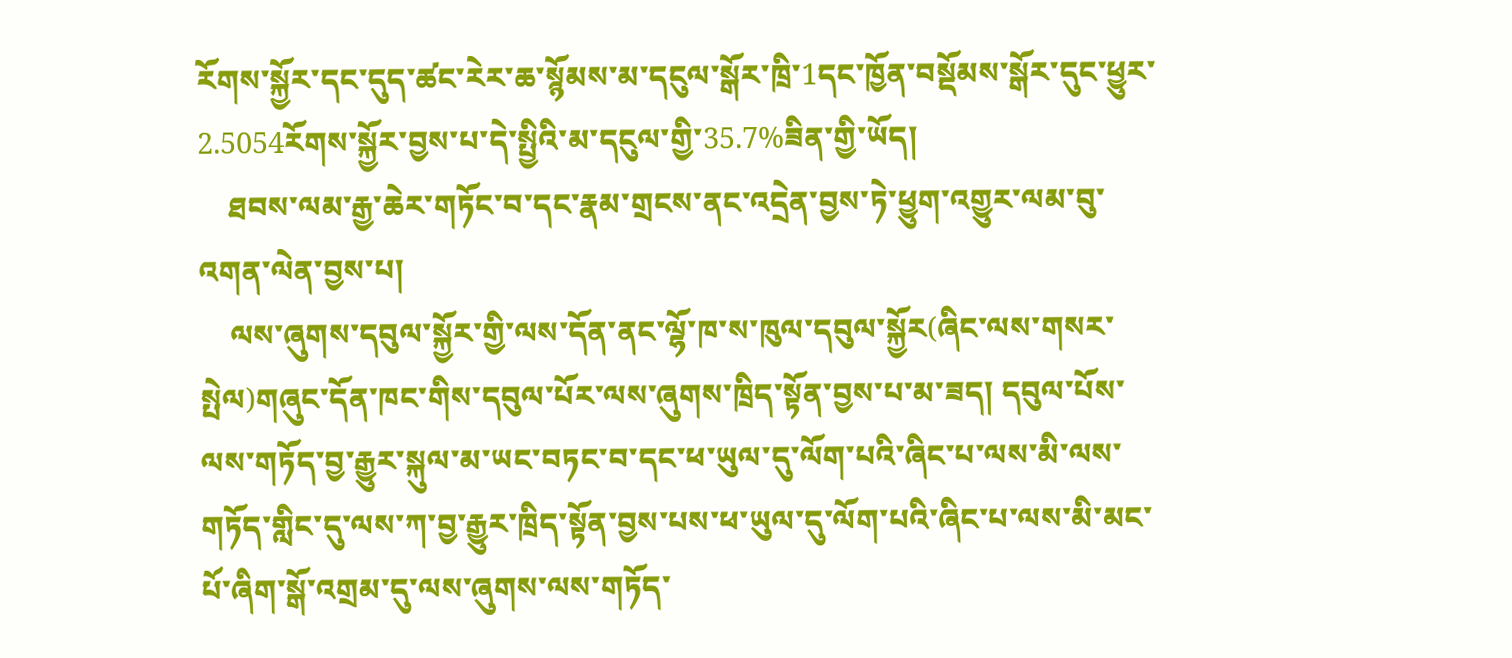རོགས་སྐྱོར་དང་དུད་ཚང་རེར་ཆ་སྙོམས་མ་དངུལ་སྒོར་ཁྲི་1དང་ཁྱོན་བསྡོམས་སྒོར་དུང་ཕྱུར་2.5054རོགས་སྐྱོར་བྱས་པ་དེ་སྤྱིའི་མ་དངུལ་གྱི་35.7%ཟིན་གྱི་ཡོད།
    ཐབས་ལམ་རྒྱ་ཆེར་གཏོང་བ་དང་རྣམ་གྲངས་ནང་འདྲེན་བྱས་ཏེ་ཕྱུག་འགྱུར་ལམ་བུ་འགན་ལེན་བྱས་པ།
    ལས་ཞུགས་དབུལ་སྐྱོར་གྱི་ལས་དོན་ནང་ལྷོ་ཁ་ས་ཁུལ་དབུལ་སྐྱོར(ཞིང་ལས་གསར་སྤེལ)གཞུང་དོན་ཁང་གིས་དབུལ་པོར་ལས་ཞུགས་ཁྲིད་སྟོན་བྱས་པ་མ་ཟད། དབུལ་པོས་ལས་གཏོད་བྱ་རྒྱུར་སྐུལ་མ་ཡང་བཏང་བ་དང་ཕ་ཡུལ་དུ་ལོག་པའི་ཞིང་པ་ལས་མི་ལས་གཏོད་གླིང་དུ་ལས་ཀ་བྱ་རྒྱུར་ཁྲིད་སྟོན་བྱས་པས་ཕ་ཡུལ་དུ་ལོག་པའི་ཞིང་པ་ལས་མི་མང་པོ་ཞིག་སྒོ་འགྲམ་དུ་ལས་ཞུགས་ལས་གཏོད་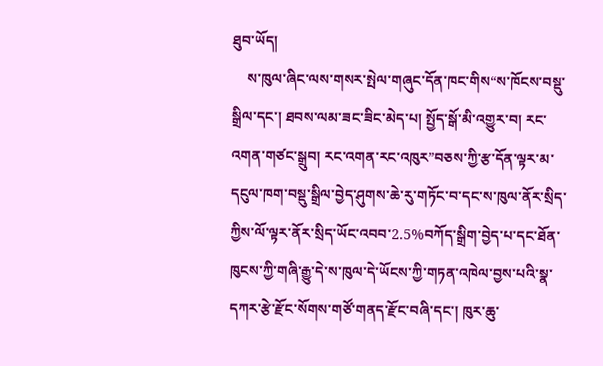ཐུབ་ཡོད།
    ས་ཁུལ་ཞིང་ལས་གསར་སྤེལ་གཞུང་དོན་ཁང་གིས“ས་ཁོངས་བསྡུ་སྒྲིལ་དང་། ཐབས་ལམ་ཟང་ཟིང་མེད་པ། སྤྱོད་སྒོ་མི་འགྱུར་བ། རང་འགན་གཙང་སྒྲུབ། རང་འགན་རང་འཁུར”བཅས་ཀྱི་རྩ་དོན་ལྟར་མ་དངུལ་ཁག་བསྡུ་སྒྲིལ་བྱེད་ཤུགས་ཆེ་རུ་གཏོང་བ་དང་ས་ཁུལ་ནོར་སྲིད་ཀྱིས་ལོ་ལྟར་ནོར་སྲིད་ཡོང་འབབ་2.5%བཀོད་སྒྲིག་བྱེད་པ་དང་ཐོན་ཁུངས་ཀྱི་གཞི་རྒྱུ་དེ་ས་ཁུལ་དེ་ཡོངས་ཀྱི་གཏན་འཁེལ་བྱས་པའི་སྣ་དཀར་རྩེ་རྫོང་སོགས་གཙོ་གནད་རྫོང་བཞི་དང་། ཁུར་ཆུ་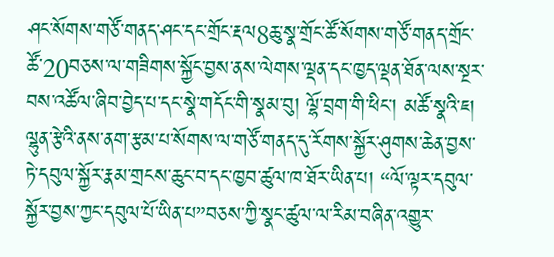ཤང་སོགས་གཙོ་གནད་ཤང་དང་གྲོང་རྡལ8ཆུ་སྣ་གྲོང་ཚོ་སོགས་གཙོ་གནད་གྲོང་ཚོ་20བཅས་ལ་གཟིགས་སྐྱོང་བྱས་ནས་ལེགས་ལྡན་དང་ཁྱད་ལྡན་ཐོན་ལས་སྔར་བས་འཚོལ་ཞིབ་བྱེད་པ་དང་སྣེ་གདོང་གི་སྣམ་བུ། ལྷོ་བྲག་གི་ཕིང་། མཚོ་སྣའི་ཇ། ལྷུན་རྩེའི་ནས་ནག་རྩམ་པ་སོགས་ལ་གཙོ་གནད་དུ་རོགས་སྐྱོར་ཤུགས་ཆེན་བྱས་ཏེ་དབུལ་སྐྱོར་རྣམ་གྲངས་ཆུང་བ་དང་ཁྱབ་ཚུལ་ཁ་ཐོར་ཡིན་པ། “ལོ་ལྟར་དབུལ་སྐྱོར་བྱས་ཀྱང་དབུལ་པོ་ཡིན་པ”བཅས་ཀྱི་སྣང་ཚུལ་ལ་རིམ་བཞིན་འགྱུར་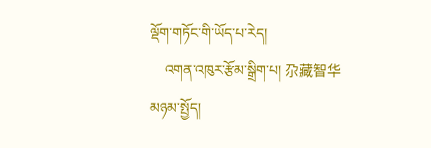ལྡོག་གཏོང་གི་ཡོད་པ་རེད།
    འགན་འཁུར་རྩོམ་སྒྲིག་པ། 尕藏智华
མཉམ་སྤྱོད།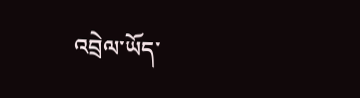འབྲེལ་ཡོད་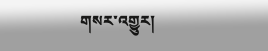གསར་འགྱུར།